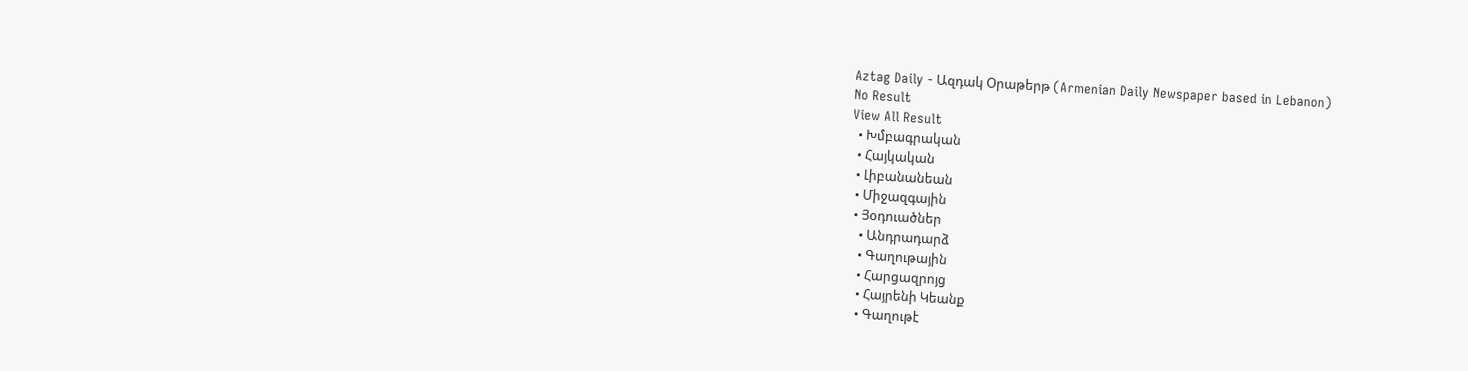Aztag Daily - Ազդակ Օրաթերթ (Armenian Daily Newspaper based in Lebanon)
No Result
View All Result
  • Խմբագրական
  • Հայկական
  • Լիբանանեան
  • Միջազգային
  • Յօդուածներ
    • Անդրադարձ
    • Գաղութային
    • Հարցազրոյց
    • Հայրենի Կեանք
    • Գաղութէ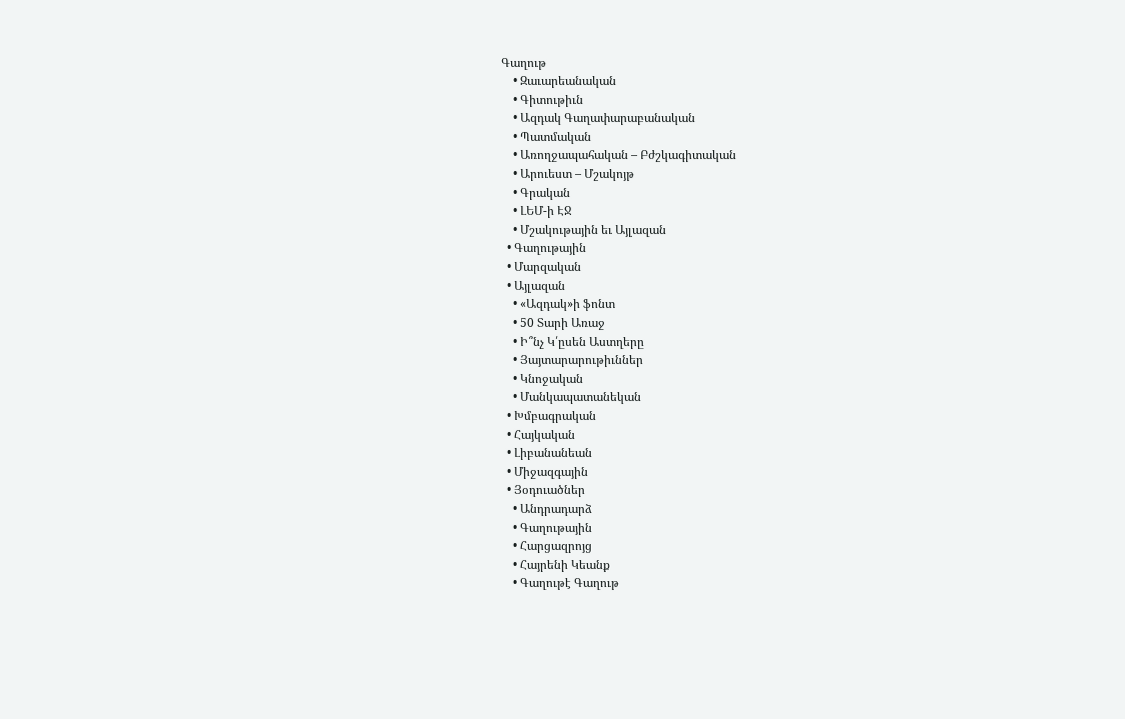Գաղութ
    • Զաւարեանական
    • Գիտութիւն
    • Ազդակ Գաղափարաբանական
    • Պատմական
    • Առողջապահական – Բժշկագիտական
    • Արուեստ – Մշակոյթ
    • Գրական
    • ԼԵՄ-ի ԷՋ
    • Մշակութային եւ Այլազան
  • Գաղութային
  • Մարզական
  • Այլազան
    • «Ազդակ»ի ֆոնտ
    • 50 Տարի Առաջ
    • Ի՞նչ Կ՛ըսեն Աստղերը
    • Յայտարարութիւններ
    • Կնոջական
    • Մանկապատանեկան
  • Խմբագրական
  • Հայկական
  • Լիբանանեան
  • Միջազգային
  • Յօդուածներ
    • Անդրադարձ
    • Գաղութային
    • Հարցազրոյց
    • Հայրենի Կեանք
    • Գաղութէ Գաղութ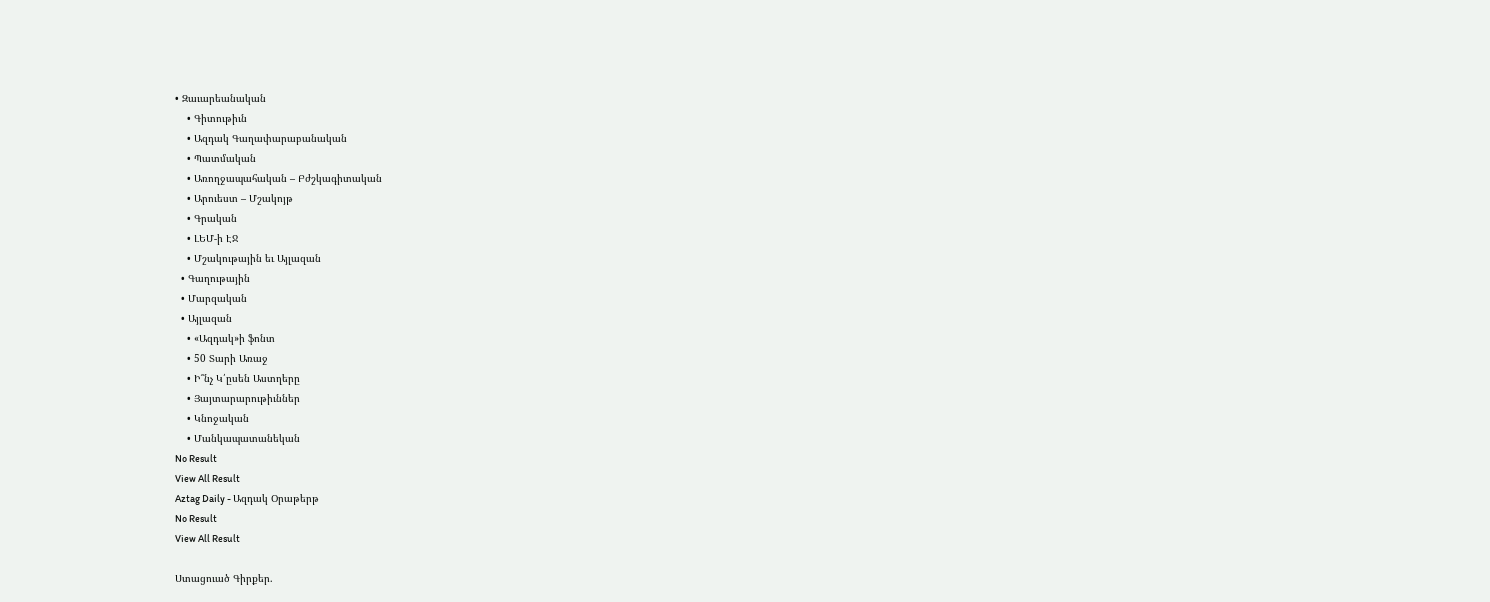• Զաւարեանական
    • Գիտութիւն
    • Ազդակ Գաղափարաբանական
    • Պատմական
    • Առողջապահական – Բժշկագիտական
    • Արուեստ – Մշակոյթ
    • Գրական
    • ԼԵՄ-ի ԷՋ
    • Մշակութային եւ Այլազան
  • Գաղութային
  • Մարզական
  • Այլազան
    • «Ազդակ»ի ֆոնտ
    • 50 Տարի Առաջ
    • Ի՞նչ Կ՛ըսեն Աստղերը
    • Յայտարարութիւններ
    • Կնոջական
    • Մանկապատանեկան
No Result
View All Result
Aztag Daily - Ազդակ Օրաթերթ
No Result
View All Result

Ստացուած Գիրքեր.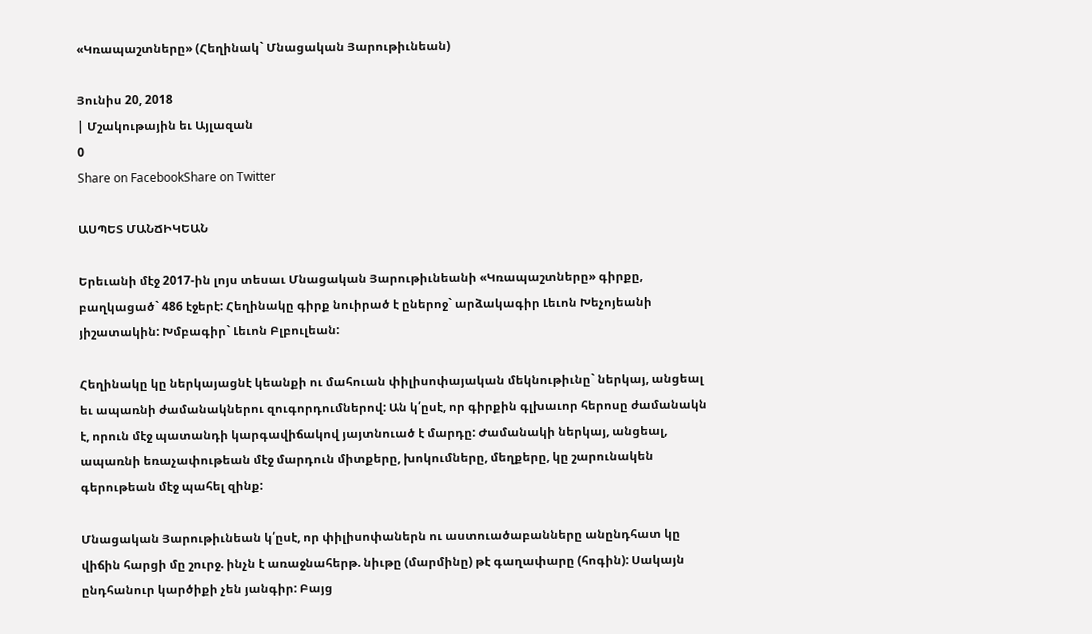«Կռապաշտները» (Հեղինակ` Մնացական Յարութիւնեան)

Յունիս 20, 2018
| Մշակութային եւ Այլազան
0
Share on FacebookShare on Twitter

ԱՍՊԵՏ ՄԱՆՃԻԿԵԱՆ

Երեւանի մէջ 2017-ին լոյս տեսաւ Մնացական Յարութիւնեանի «Կռապաշտները» գիրքը, բաղկացած` 486 էջերէ: Հեղինակը գիրք նուիրած է ըներոջ` արձակագիր Լեւոն Խեչոյեանի յիշատակին: Խմբագիր` Լեւոն Բլբուլեան:

Հեղինակը կը ներկայացնէ կեանքի ու մահուան փիլիսոփայական մեկնութիւնը` ներկայ, անցեալ եւ ապառնի ժամանակներու զուգորդումներով: Ան կ՛ըսէ, որ գիրքին գլխաւոր հերոսը ժամանակն է, որուն մէջ պատանդի կարգավիճակով յայտնուած է մարդը: Ժամանակի ներկայ, անցեալ, ապառնի եռաչափութեան մէջ մարդուն միտքերը, խոկումները, մեղքերը, կը շարունակեն գերութեան մէջ պահել զինք:

Մնացական Յարութիւնեան կ՛ըսէ, որ փիլիսոփաներն ու աստուածաբանները անընդհատ կը վիճին հարցի մը շուրջ. ինչն է առաջնահերթ. նիւթը (մարմինը) թէ գաղափարը (հոգին): Սակայն ընդհանուր կարծիքի չեն յանգիր: Բայց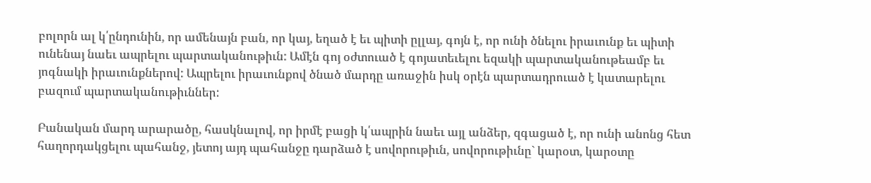բոլորն ալ կ՛ընդունին, որ ամենայն բան, որ կայ, եղած է եւ պիտի ըլլայ, գոյն է, որ ունի ծնելու իրաւունք եւ պիտի ունենայ նաեւ ապրելու պարտականութիւն: Ամէն գոյ օժտուած է գոյատեւելու եզակի պարտականութեամբ եւ յոգնակի իրաւունքներով: Ապրելու իրաւունքով ծնած մարդը առաջին իսկ օրէն պարտադրուած է կատարելու բազում պարտականութիւններ:

Բանական մարդ արարածը, հասկնալով, որ իրմէ բացի կ՛ապրին նաեւ այլ անձեր, զգացած է, որ ունի անոնց հետ հաղորդակցելու պահանջ, յետոյ այդ պահանջը դարձած է սովորութիւն, սովորութիւնը` կարօտ, կարօտը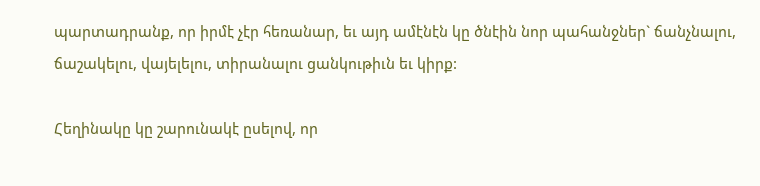պարտադրանք, որ իրմէ չէր հեռանար, եւ այդ ամէնէն կը ծնէին նոր պահանջներ` ճանչնալու, ճաշակելու, վայելելու, տիրանալու ցանկութիւն եւ կիրք:

Հեղինակը կը շարունակէ ըսելով, որ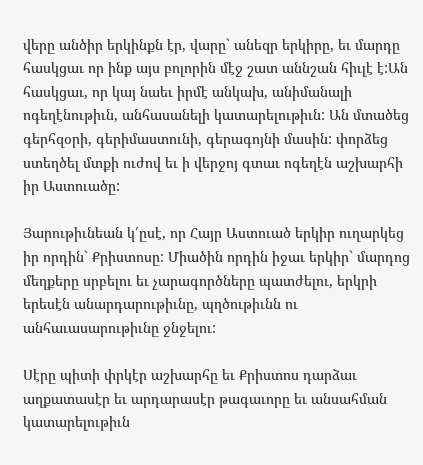վերը անծիր երկինքն էր, վարը` անեզր երկիրը, եւ մարդը հասկցաւ որ ինք այս բոլորին մէջ շատ աննշան հիւլէ է:Ան հասկցաւ, որ կայ նաեւ իրմէ անկախ, անիմանալի ոգեղէնութիւն, անհասանելի կատարելութիւն: Ան մտածեց գերհզօրի, գերիմաստունի, գերագոյնի մասին: փորձեց ստեղծել մտքի ուժով եւ ի վերջոյ գտաւ ոգեղէն աշխարհի իր Աստուածը:

Յարութիւնեան կ՛ըսէ, որ Հայր Աստուած երկիր ուղարկեց իր որդին` Քրիստոսը: Միածին որդին իջաւ երկիր` մարդոց մեղքերը սրբելու եւ չարագործները պատժելու, երկրի երեսէն անարդարութիւնը, պղծութիւնն ու անհաւասարութիւնը ջնջելու:

Սէրը պիտի փրկէր աշխարհը եւ Քրիստոս դարձաւ աղքատասէր եւ արդարասէր թագաւորը եւ անսահման կատարելութիւն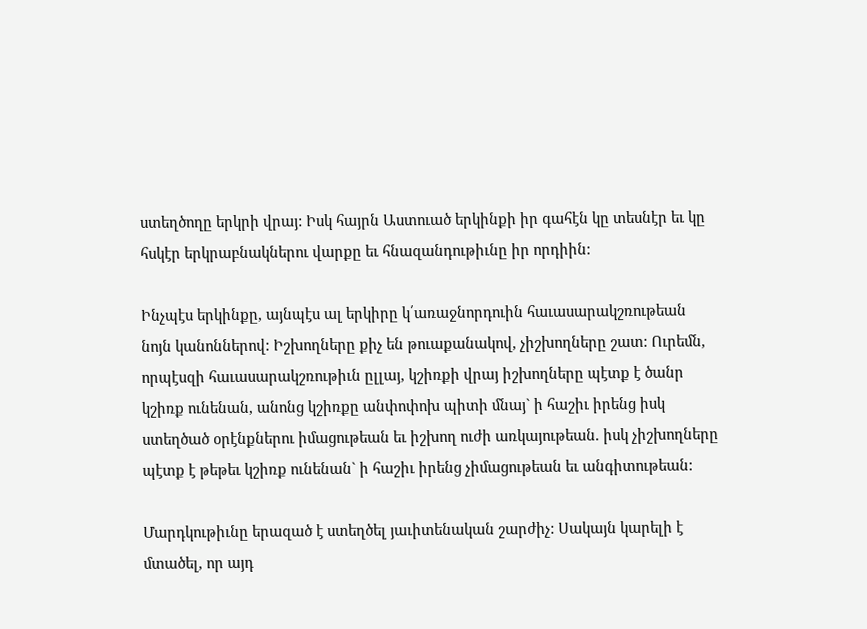ստեղծողը երկրի վրայ: Իսկ հայրն Աստուած երկինքի իր գահէն կը տեսնէր եւ կը հսկէր երկրաբնակներու վարքը եւ հնազանդութիւնը իր որդիին:

Ինչպէս երկինքը, այնպէս ալ երկիրը կ՛առաջնորդուին հաւասարակշռութեան նոյն կանոններով: Իշխողները քիչ են թուաքանակով, չիշխողները շատ: Ուրեմն, որպէսզի հաւասարակշռութիւն ըլլայ, կշիռքի վրայ իշխողները պէտք է ծանր կշիռք ունենան, անոնց կշիռքը անփոփոխ պիտի մնայ` ի հաշիւ իրենց իսկ ստեղծած օրէնքներու իմացութեան եւ իշխող ուժի առկայութեան. իսկ չիշխողները պէտք է թեթեւ կշիռք ունենան` ի հաշիւ իրենց չիմացութեան եւ անգիտութեան:

Մարդկութիւնը երազած է ստեղծել յաւիտենական շարժիչ: Սակայն կարելի է մտածել, որ այդ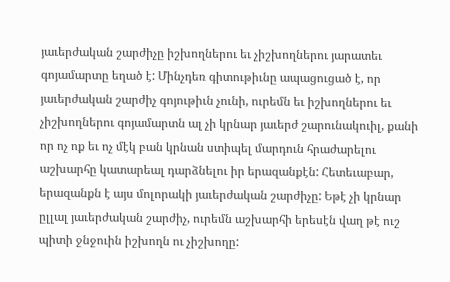յաւերժական շարժիչը իշխողներու եւ չիշխողներու յարատեւ գոյամարտը եղած է: Մինչդեռ գիտութիւնը ապացուցած է, որ յաւերժական շարժիչ գոյութիւն չունի, ուրեմն եւ իշխողներու եւ չիշխողներու գոյամարտն ալ չի կրնար յաւերժ շարունակուիլ, քանի որ ոչ ոք եւ ոչ մէկ բան կրնան ստիպել մարդուն հրաժարելու աշխարհը կատարեալ դարձնելու իր երազանքէն: Հետեւաբար, երազանքն է այս մոլորակի յաւերժական շարժիչը: Եթէ չի կրնար ըլլալ յաւերժական շարժիչ, ուրեմն աշխարհի երեսէն վաղ թէ ուշ պիտի ջնջուին իշխողն ու չիշխողը: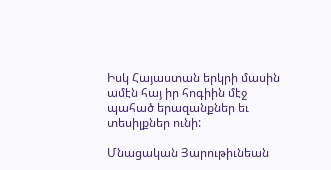Իսկ Հայաստան երկրի մասին ամէն հայ իր հոգիին մէջ պահած երազանքներ եւ տեսիլքներ ունի:

Մնացական Յարութիւնեան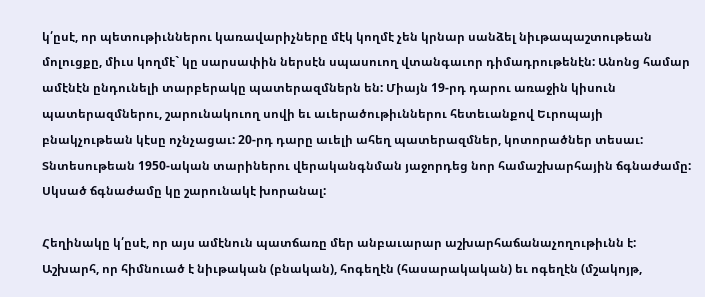կ՛ըսէ, որ պետութիւններու կառավարիչները մէկ կողմէ չեն կրնար սանձել նիւթապաշտութեան մոլուցքը, միւս կողմէ` կը սարսափին ներսէն սպասուող վտանգաւոր դիմադրութենէն: Անոնց համար ամէնէն ընդունելի տարբերակը պատերազմներն են: Միայն 19-րդ դարու առաջին կիսուն պատերազմներու, շարունակուող սովի եւ աւերածութիւններու հետեւանքով Եւրոպայի բնակչութեան կէսը ոչնչացաւ: 20-րդ դարը աւելի ահեղ պատերազմներ, կոտորածներ տեսաւ: Տնտեսութեան 1950-ական տարիներու վերականգնման յաջորդեց նոր համաշխարհային ճգնաժամը: Սկսած ճգնաժամը կը շարունակէ խորանալ:

Հեղինակը կ՛ըսէ, որ այս ամէնուն պատճառը մեր անբաւարար աշխարհաճանաչողութիւնն է: Աշխարհ, որ հիմնուած է նիւթական (բնական), հոգեղէն (հասարակական) եւ ոգեղէն (մշակոյթ,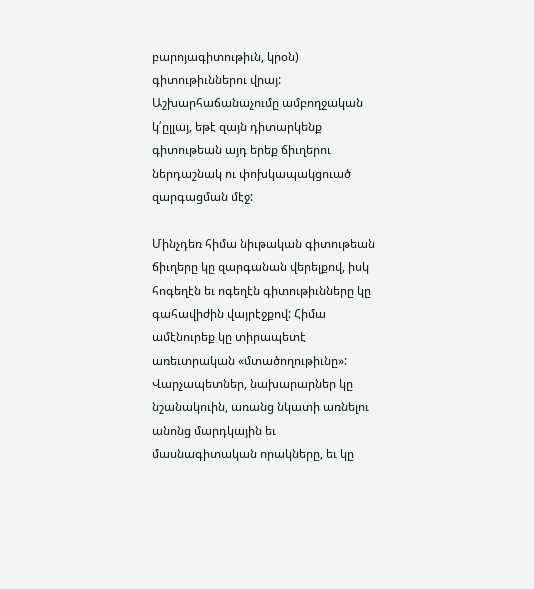բարոյագիտութիւն, կրօն) գիտութիւններու վրայ: Աշխարհաճանաչումը ամբողջական կ՛ըլլայ, եթէ զայն դիտարկենք գիտութեան այդ երեք ճիւղերու ներդաշնակ ու փոխկապակցուած զարգացման մէջ:

Մինչդեռ հիմա նիւթական գիտութեան ճիւղերը կը զարգանան վերելքով, իսկ հոգեղէն եւ ոգեղէն գիտութիւնները կը գահավիժին վայրէջքով: Հիմա ամէնուրեք կը տիրապետէ առեւտրական «մտածողութիւնը»: Վարչապետներ, նախարարներ կը նշանակուին, առանց նկատի առնելու անոնց մարդկային եւ մասնագիտական որակները, եւ կը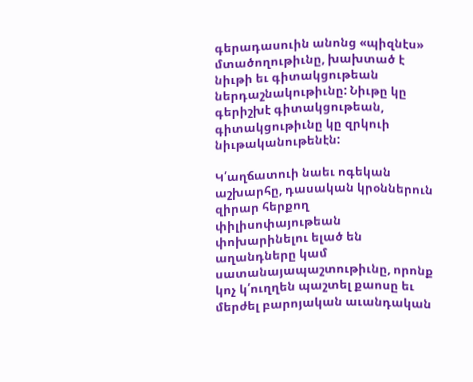գերադասուին անոնց «պիզնէս» մտածողութիւնը, խախտած է նիւթի եւ գիտակցութեան ներդաշնակութիւնը: Նիւթը կը գերիշխէ գիտակցութեան, գիտակցութիւնը կը զրկուի նիւթականութենէն:

Կ՛աղճատուի նաեւ ոգեկան աշխարհը, դասական կրօններուն զիրար հերքող փիլիսոփայութեան փոխարինելու ելած են աղանդները կամ սատանայապաշտութիւնը, որոնք կոչ կ՛ուղղեն պաշտել քաոսը եւ մերժել բարոյական աւանդական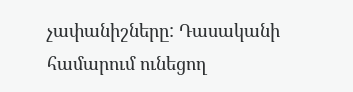չափանիշները: Դասականի համարում ունեցող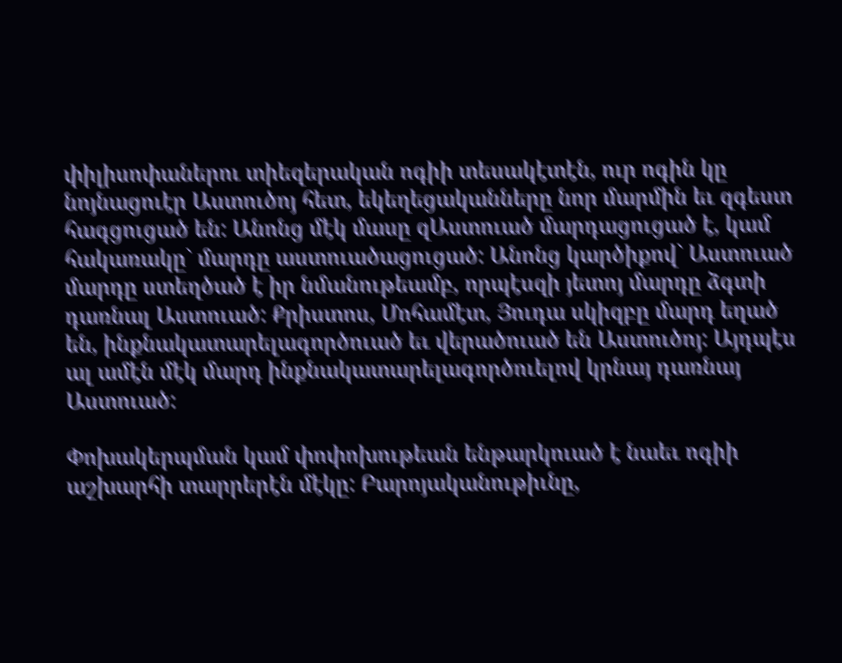փիլիսոփաներու տիեզերական ոգիի տեսակէտէն, ուր ոգին կը նոյնացուէր Աստուծոյ հետ, եկեղեցականները նոր մարմին եւ զգեստ հագցուցած են: Անոնց մէկ մասը զԱստուած մարդացուցած է, կամ հակառակը` մարդը աստուածացուցած: Անոնց կարծիքով` Աստուած մարդը ստեղծած է իր նմանութեամբ, որպէսզի յետոյ մարդը ձգտի դառնալ Աստուած: Քրիստոս, Մոհամէտ, Յուդա սկիզբը մարդ եղած են, ինքնակատարելագործուած եւ վերածուած են Աստուծոյ: Այդպէս ալ ամէն մէկ մարդ ինքնակատարելագործուելով կրնայ դառնայ Աստուած:

Փոխակերպման կամ փոփոխութեան ենթարկուած է նաեւ ոգիի աշխարհի տարրերէն մէկը: Բարոյականութիւնը,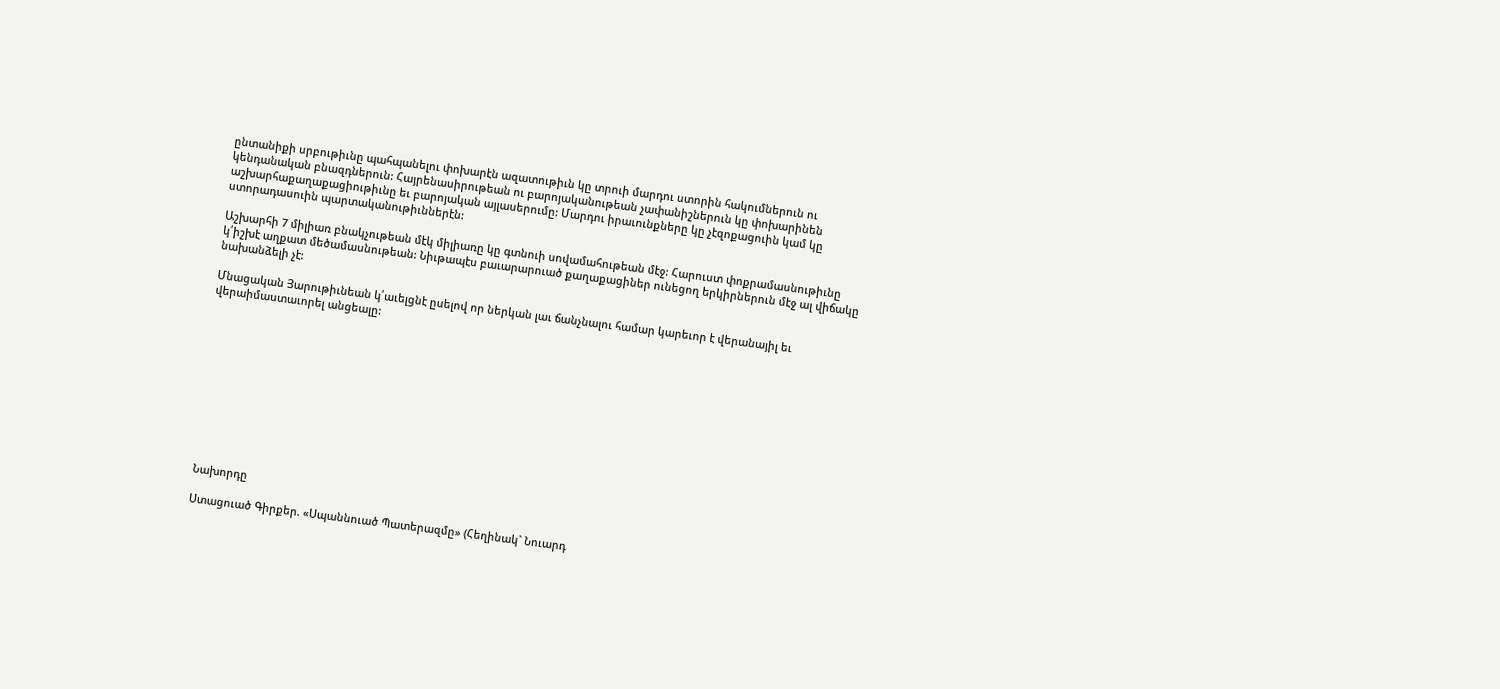ընտանիքի սրբութիւնը պահպանելու փոխարէն ազատութիւն կը տրուի մարդու ստորին հակումներուն ու կենդանական բնազդներուն: Հայրենասիրութեան ու բարոյականութեան չափանիշներուն կը փոխարինեն աշխարհաքաղաքացիութիւնը եւ բարոյական այլասերումը: Մարդու իրաւունքները կը չէզոքացուին կամ կը ստորադասուին պարտականութիւններէն:

Աշխարհի 7 միլիառ բնակչութեան մէկ միլիառը կը գտնուի սովամահութեան մէջ: Հարուստ փոքրամասնութիւնը կ՛իշխէ աղքատ մեծամասնութեան: Նիւթապէս բաւարարուած քաղաքացիներ ունեցող երկիրներուն մէջ ալ վիճակը նախանձելի չէ:

Մնացական Յարութիւնեան կ՛աւելցնէ ըսելով որ ներկան լաւ ճանչնալու համար կարեւոր է վերանայիլ եւ վերաիմաստաւորել անցեալը:











Նախորդը

Ստացուած Գիրքեր. «Սպաննուած Պատերազմը» (Հեղինակ` Նուարդ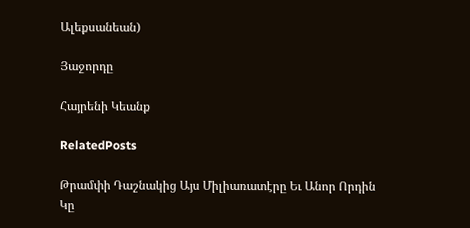Ալեքսանեան)

Յաջորդը

Հայրենի Կեանք

RelatedPosts

Թրամփի Դաշնակից Այս Միլիառատէրը Եւ Անոր Որդին Կը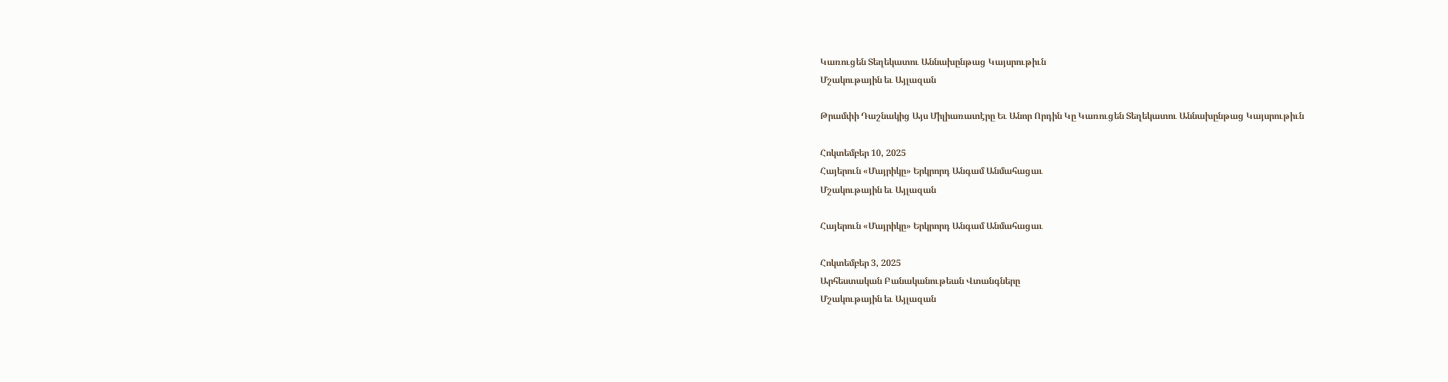Կառուցեն Տեղեկատու Աննախընթաց Կայսրութիւն
Մշակութային եւ Այլազան

Թրամփի Դաշնակից Այս Միլիառատէրը Եւ Անոր Որդին Կը Կառուցեն Տեղեկատու Աննախընթաց Կայսրութիւն

Հոկտեմբեր 10, 2025
Հայերուն «Մայրիկը» Երկրորդ Անգամ Անմահացաւ
Մշակութային եւ Այլազան

Հայերուն «Մայրիկը» Երկրորդ Անգամ Անմահացաւ

Հոկտեմբեր 3, 2025
Արհեստական Բանականութեան Վտանգները
Մշակութային եւ Այլազան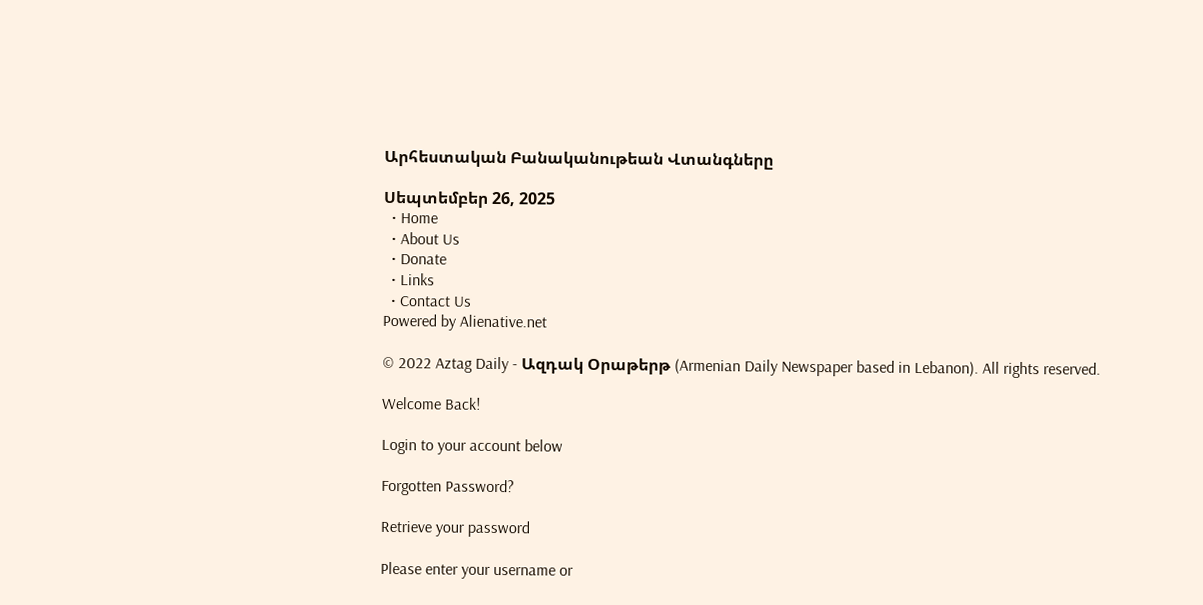Արհեստական Բանականութեան Վտանգները

Սեպտեմբեր 26, 2025
  • Home
  • About Us
  • Donate
  • Links
  • Contact Us
Powered by Alienative.net

© 2022 Aztag Daily - Ազդակ Օրաթերթ (Armenian Daily Newspaper based in Lebanon). All rights reserved.

Welcome Back!

Login to your account below

Forgotten Password?

Retrieve your password

Please enter your username or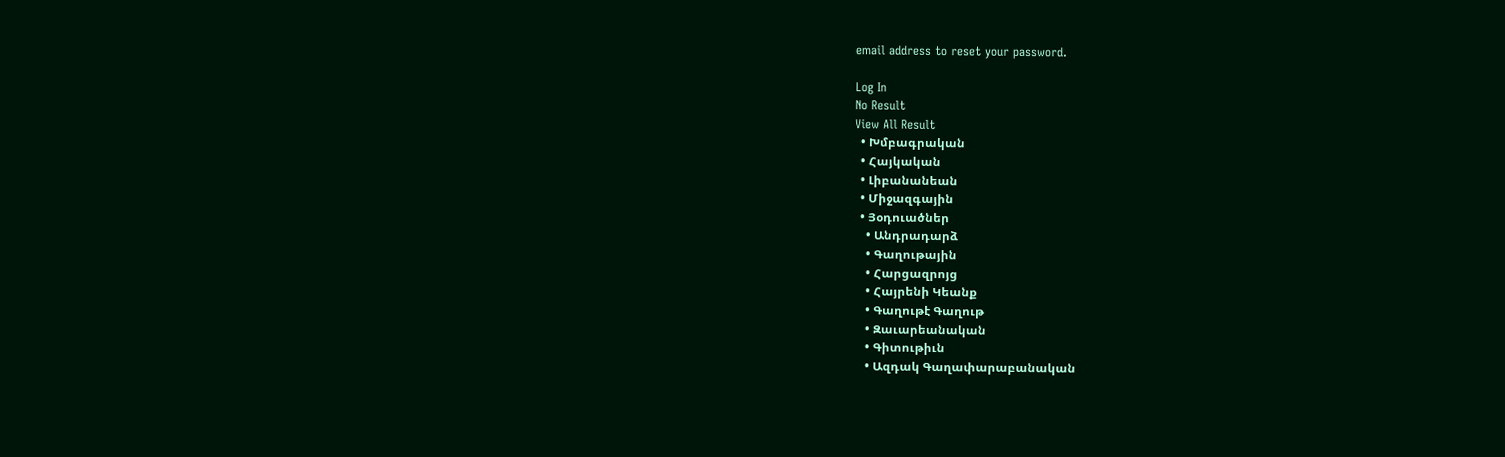email address to reset your password.

Log In
No Result
View All Result
  • Խմբագրական
  • Հայկական
  • Լիբանանեան
  • Միջազգային
  • Յօդուածներ
    • Անդրադարձ
    • Գաղութային
    • Հարցազրոյց
    • Հայրենի Կեանք
    • Գաղութէ Գաղութ
    • Զաւարեանական
    • Գիտութիւն
    • Ազդակ Գաղափարաբանական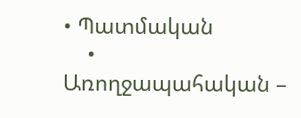• Պատմական
    • Առողջապահական –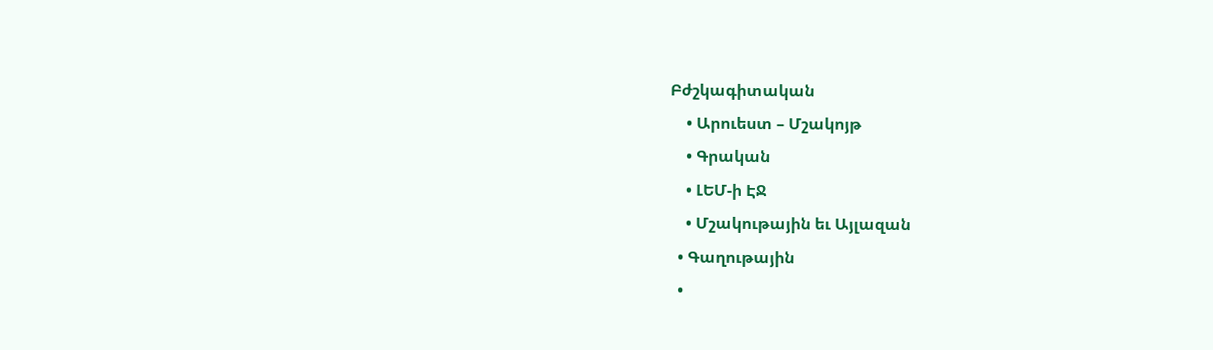Բժշկագիտական
    • Արուեստ – Մշակոյթ
    • Գրական
    • ԼԵՄ-ի ԷՋ
    • Մշակութային եւ Այլազան
  • Գաղութային
  •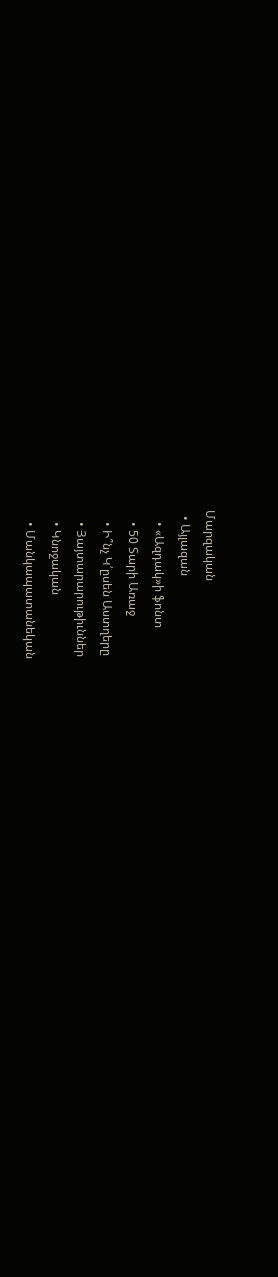Մարզական
  • Այլազան
    • «Ազդակ»ի ֆոնտ
    • 50 Տարի Առաջ
    • Ի՞նչ Կ՛ըսեն Աստղերը
    • Յայտարարութիւններ
    • Կնոջական
    • Մանկապատանեկան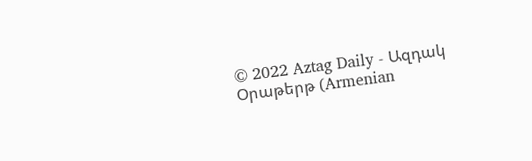© 2022 Aztag Daily - Ազդակ Օրաթերթ (Armenian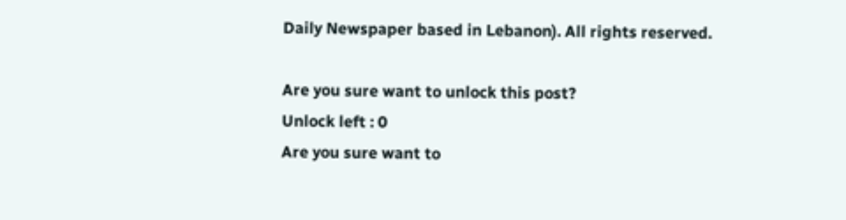Daily Newspaper based in Lebanon). All rights reserved.

Are you sure want to unlock this post?
Unlock left : 0
Are you sure want to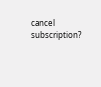cancel subscription?